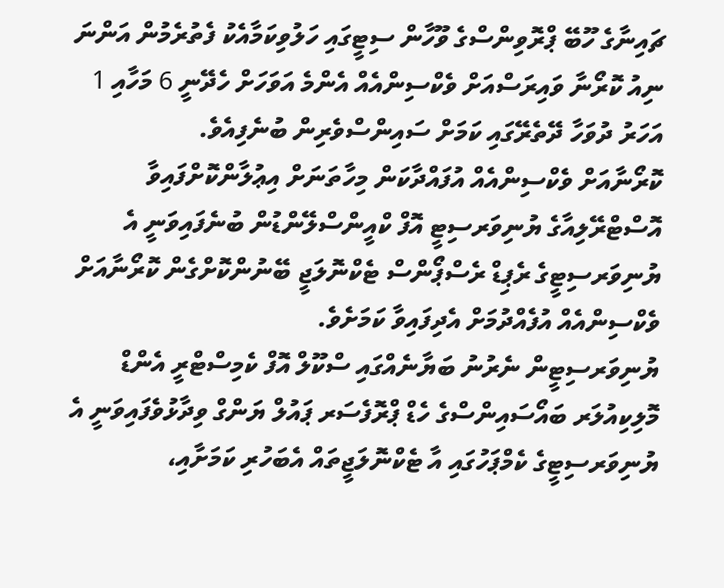ޗައިނާގެ ހޫބޭ ޕްރޮވިންސްގެ ވޫހާން ސިޓީގައި ހަލުވިކަމާއެކު ފެތުރެމުން އަންނަ ނިއު ކޮރޯނާ ވައިރަސްއަށް ވެކްސިންއެއް އެންމެ އަވަހަށް ހެދޭނީ 6 މަހާއި 1 އަހަރު ދުވަހާ ދޭތެރޭގައި ކަމަށް ސައިންސްވެރިން ބުނެފިއެވެ.
ކޮރޯނާއަށް ވެކްސިންއެއް އުފައްދާކަން މިހާތަނަށް އިޢުލާންކޮށްފައިވާ އޮސްޓްރޭލިއާގެ ޔުނިވަރސިޓީ އޮފް ކްއީންސްލޭންޑުން ބުނެފައިވަނީ އެ ޔުނިވަރސިޓީގެ ރެޕިޑް ރެސްޕޯންސް ޓެކްނޮލަޖީ ބޭނުންކޮށްގެން ކޮރޯނާއަށް ވެކްސިންއެއް އުފެއްދުމަށް އެދިފައިވާ ކަމަށެވެ.
ޔުނިވަރސިޓީން ނެރުނު ބަޔާނެއްގައި ސްކޫލް އޮފް ކެމިސްޓްރީ އެންޑް މޮލިކިއުލަރ ބައޯސައިންސްގެ ހެޑް ޕްރޮފެސަރ ޕައުލް ޔަންގް ވިދާޅުވެފައިވަނީ އެ ޔުނިވަރސިޓީގެ ކެމްޕަހުގައި އާ ޓެކްނޮލަޖީތައް އެބަހުރި ކަމަށާއި،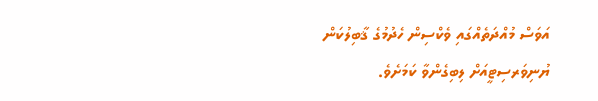އަވަސް މުއްދަތެއްގައި ވެކްސިން ހެދުމުގެ ޤާބިލުކަން ޔުނިވަރސިޓީއަށް ލިބިގެންވާ ކަމަށެވެ.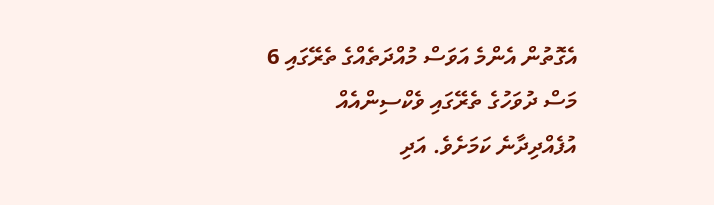އެގޮތުން އެންމެ އަވަސް މުއްދަތެއްގެ ތެރޭގައި 6 މަސް ދުވަހުގެ ތެރޭގައި ވެކްސިންއެއް އުފެއްދިދާނެ ކަމަށެވެ. އަދި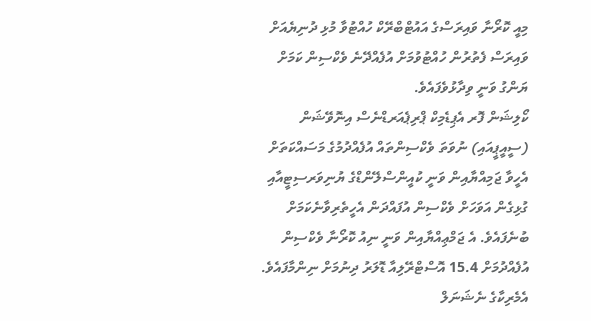މިއީ ކޮރޯނާ ވައިރަސްގެ އައުޓްބްރޭކް ހުއްޓުވާ މުޅި ދުނިޔެއަށް ވައިރަސް ފެތުރުން ހުއްޓުވުމަށް އުފެއްދޭނެ ވެކްސިން ކަމަށް ޔަންގު ވަނީ ވިދާޅުވެފައެވެ.
ކޯލިޝަން ފޮރ އެޕިޑެމިކް ޕްރިޕެއަރޑްނެސް އިނޮވޭޝަން (ސީއީޕީއައި) ނުވަތަ ވެކްސިންތައް އުފެއްދުމުގެ މަސައްކަތަށް އެހީވާ ޖަމިއްޔާއިން ވަނީ ކުއީންސްލޭންޑްގެ ޔުނިވަރސިޓީއާއި ގުޅިގެން އަވަހަށް ވެކްސިން އުފައްދަން އެހީތެރިވާނެކަމަށް ބުނެފައެވެ. އެ ޖަމްޢިއްޔާއިން ވަނީ ނިއު ކޮރޯނާ ވެކްސިން އުފެއްދުމަށް 15.4 އޮސްޓްރޭލިއާ ޑޮލަރު ދިނުމަށް ނިންމާފައެވެ.
އެމެރިކާގެ ނެޝަނަލް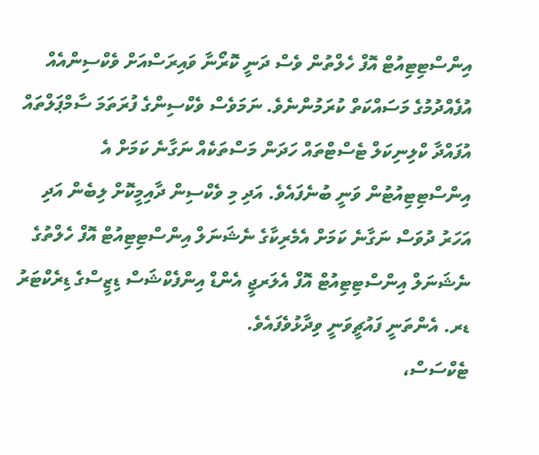އިންސްޓިޓިއުޓް އޮފް ހެލްތުން ވެސް ދަނީ ކޮރޯނާ ވައިރަސްއަށް ވެކްސިންއެއް އުފެއްދުމުގެ މަސައްކަތް ކުރަމުންނެވެ. ނަމަވެސް ވެކްސިންގެ ފުރަތަމަ ސާމްޕަލްތައް އުފައްދާ ކްލިނިކަލް ޓެސްޓްތައް ހަދަން މަސްތަކެއް ނަގާނެ ކަމަށް އެ އިންސްޓިޓިއުޓުން ވަނީ ބުނެފައެވެ. އަދި މި ވެކްސިން ދާއިމީކޮށް ލިބެން އަދި އަހަރު ދުވަސް ނަގާނެ ކަމަށް އެމެރިކާގެ ނެޝަނަލް އިންސްޓިޓިއުޓް އޮފް ހެލްތުގެ ނެޝަނަލް އިންސްޓިޓިއުޓް އޮފް އެލަރޖީ އެންޑް އިންފެކްޝަސް ޑިޒީސްގެ ޑިރެކްޓަރު ޑރ. އެންތަނީ ފައުޗީވަނީ ވިދާޅުވެފައެވެ.
ޓެކްސަސް،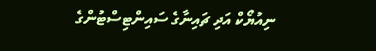ނިއުޔޯކް އަދި ޗައިނާގެ ސައިންޓިސްޓުންގެ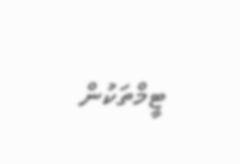ޓީމްތަކުން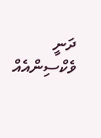ދަނީ ވެކްސިންއެއް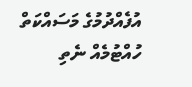އުފެއްދުމުގެ މަސައްކަތް ހުއްޓުމެއް ނެތި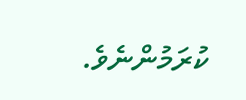ކުރަމުންނެވެ.